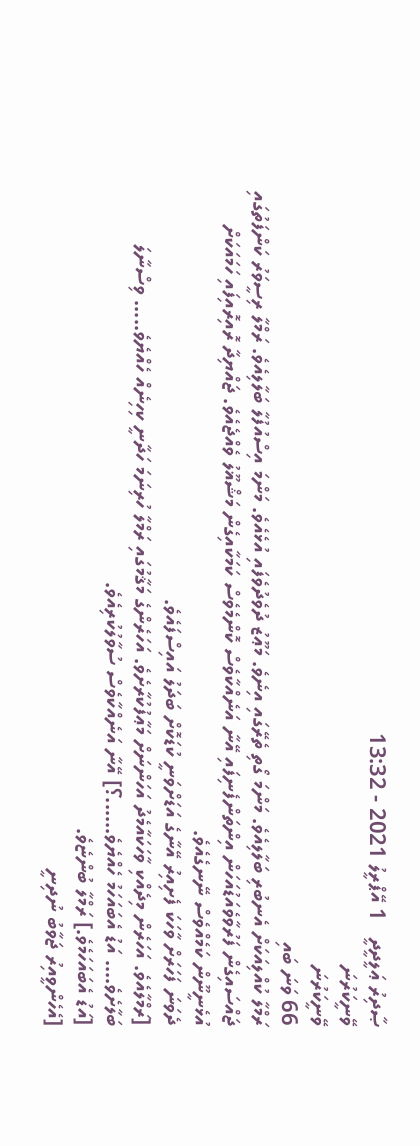ޞާދިރު ޢަލީދީދީ   1 އޭޕްރީލު 2021 - 13:32
ވޭނީކަރުނަ
ވޭނީކަރުނަ
66 ވަނަ ބައި
ރަމްލާ ކުއްލިއަކަށް އެނބުރި ބަލާލިއެވެ. މަންމަ ގޯތި ތެރޭގައި އިނެވެ. މަޢޫޒު ދުވެދުވެފައި އުޅެއެވެ. މަންމަ އިސްއުފުލާ ބަލާލިއެވެ. ރަމްލާ ރިސީވަރު ކަންފަތުގައި ޖައްސައިގެން ފަރުވާވެއަޑުއަހަން އިންތަންފެނިފައި އޭނާ އަނެއްކާވެސް ކޮންމެވެސް ކަމަކާއިގެން މަޝްޣޫލު ވެއްޖެއެވެ. ޖައްޔިދާ ރޮއިރޮއިފައި ހަމައަކަށް އުޅެނީނޫން ކަމެއްވެސް ނޭނގެއެވެ.
ދެވަނަ ފަހަރަށް ވާހަކަ ފެށިއިރު އޭނާގެ އަޑަށްވަނީ ކުޑަކޮށް ބަދަލު އައިސްފައެވެ.
[ރަމްލާއެވެ. އަހަރެން މިދެއްކި ވާހަކައާމެދު އަހަންނަށް މަޢާފުކުރާށެވެ. އަހަރެންގެ މަޤާމުގައި ރަމްލާ ހުރިނަމަ ހަދާނީ ކިހިނެއް ހެއްޔެވެ..... ވިސްނާލަ ބަލާށެވެ.... އަޑު އެބައަހަމު ހެއްޔެވެ......؟] އޭނާ އަނެއްކާވެސް ސުވާލުކުރިއެވެ.
[އަޑު އެބައަހަމެވެ.] ރަމްލާ ބުންޏެވެ.
[އެހެންވީއިރު ޖަވާބު ނުދިނީ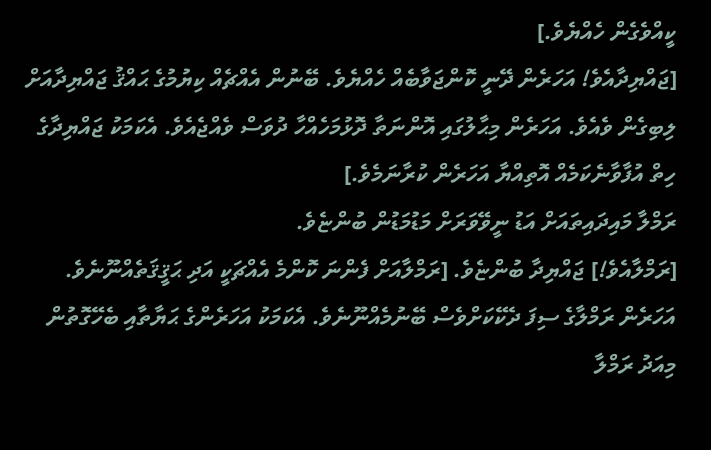ކީއްވެގެން ހެއްޔެވެ.]
[ޖައްޔިދާއެވެ! އަހަރެން ދޭނީ ކޮންޖަވާބެއް ހެއްޔެވެ. ބޭނުން އެއްޗެއް ކިޔުމުގެ ޙައްޤު ޖައްޔިދާއަށް ލިބިގެން ވެއެވެ. އަހަރެން މިޙާލުގައި އޮންނަތާ ދޮޅުމަހެއްހާ ދުވަސް ވެއްޖެއެވެ. އެކަމަކު ޖައްޔިދާގެ ހިތް އުފާވާނެކަމެއް އޮތިއްޔާ އަހަރެން ކުރާނަމެވެ.]
ރަމްލާ މައިދައިތައަށް އަޑު ނީވޭވަރަށް މަޑުމަޑުން ބުންޏެވެ.
[ރަމްލާއެވެ!] ޖައްޔިދާ ބުންޏެވެ. [ރަމްލާއަށް ފެންނަ ކޮންމެ އެއްޗަކީ އަދި ޙަޤީޤަތެއްނޫނެވެ. އަހަރެން ރަމްލާގެ ސިފަ ދެކޭކަށްވެސް ބޭނުމެއްނޫނެވެ. އެކަމަކު އަހަރެންގެ ޙަޔާތާއި ބެހޭގޮތުން މިއަދު ރަމްލާ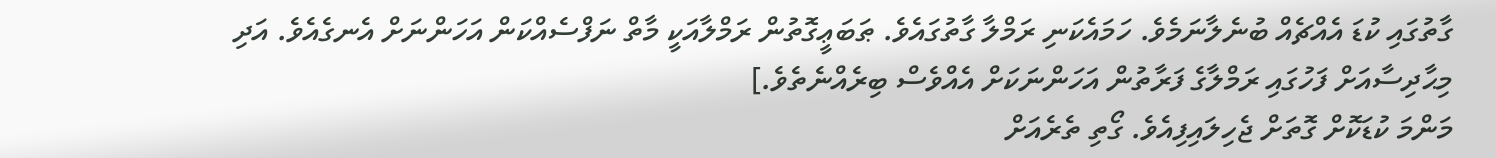ގާތުގައި ކުޑަ އެއްޗެއް ބުނެލާނަމެވެ. ހަމައެކަނި ރަމްލާ ގާތުގައެވެ. ޠަބަޢީގޮތުން ރަމްލާއަކީ މާތް ނަފްސެއްކަން އަހަންނަށް އެނގެއެވެ. އަދި މިޙާދިސާއަށް ފަހުގައި ރަމްލާގެ ފަރާތުން އަހަންނަކަށް އެއްވެސް ބިރެއްނެތެވެ.]
މަންމަ ކުޑަކޮށް ގޮތަށް ޖެހިލައިފިއެވެ. ގޯތި ތެރެއަށް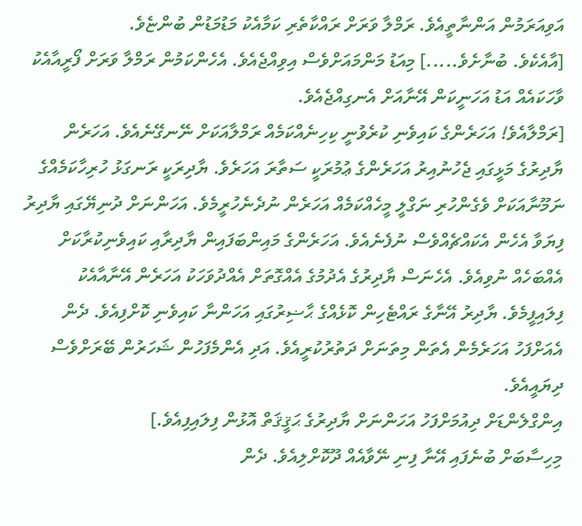އަވިއަރަމުން އަންނާތީއެވެ. ރަމްލާ ވަރަށް ރައްކާތެރި ކަމާއެކު މަޑުމަޑުން ބުންޏެވެ.
[އާއެކެވެ. ބުނާށެވެ.....] މިއަޑު މަންމައަށްވެސް އިވިއްޖެއެވެ. އެހެންކަމުން ރަމްލާ ވަރަށް ފޯރީއާއެކު ވާހަކައެއް އަޑު އަހަނީކަން އޭނާއަށް އެނގިއްޖެއެވެ.
[ރަމްލާއެވެ! އަހަރެންގެ ކައިވެނި ކުރެވުނީ ކިހިނެއްކަމެއް ރަމްލާއަކަށް ނޭނގޭނެއެވެ. އަހަރެން ޔާދިރުގެ މަޅީގައި ޖެހުނުއިރު އަހަރެންގެ ޢުމުރަކީ ސަތާރަ އަހަރެވެ. ޔާދިރަކީ ރަނގަޅު ހުރިހާކަމެއްގެ ނަމޫނާއަކަށް ވެގެންހުރި ނަގްލީ މީހެއްކަމެއް އަހަރެން ނުދެނެހުރީމެވެ. އަހަންނަށް ދުނިޔޭގައި ޔާދިރު ފިޔަވާ އެހެން އެކައްޗެއްވެސް ނުފެނެއެވެ. އަހަރެންގެ މައިންބަފައިން ޔާދިރާއި ކައިވެނިކުރާކަށް އެއްބަހެއް ނުވިއެވެ. އެހެނަސް ޔާދިރުގެ އެދުމުގެ އެއްގޮތަށް އެއްދުވަހަކު އަހަރެން އޭނާއާއެކު ފިލައިފީމެވެ. ޔާދިރު އޭނާގެ ރައްޓެހިން ކޮޅެއްގެ ޙާޟިރުގައި އަހަންނާ ކައިވެނި ކޮށްފިއެވެ. ދެން އެއަށްފަހު އަހަރެމެން އެތަން މިތަނަށް ދަތުރުކުރީއެވެ. އަދި އެންމެފަހުން ޝަހަރުން ބޭރަށްވެސް ދިޔައީއެވެ.
އިންގްލެންޑަށް ދިއުމަށްފަހު އަހަންނަށް ޔާދިރުގެ ޙަޤީޤަތް އޮޅުން ފިލައިފިއެވެ.]
މިހިސާބަށް ބުނެފައި އޭނާ ފިނި ނޭވާއެއް ދޫކޮށްލިއެވެ. ދެން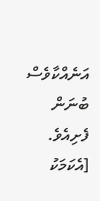އަނެއްކާވެސް ބުނަން ފެށިއެވެ.
[އެކަމަކު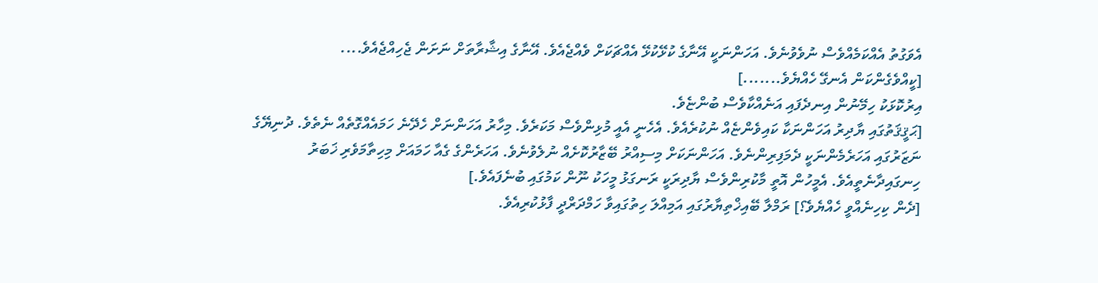އެވަގުތު އެއްކަމެއްވެސް ނުވެވުނެވެ. އަހަންނަކީ އޭނާގެ ކުޅޭކުޅޭ އެއްޗަކަށް ވެއްޖެއެވެ. އޭނާގެ އިޝާރާތަށް ނަށަން ޖެހިއްޖެއެވެ....
[ކީއްވެގެންކަން އެނގޭ ހެއްޔެވެ.......]
އިރުކޮޅަކު ހިމޭނުން އިނދެފައި އަނެއްކާވެސް ބުންޏެވެ.
[ޙަޤީޤަތުގައި ޔާދިރު އަހަންނަކާ ކައިވެންޏެއް ނުކުރެއެވެ. އެހެނީ އެއީ މުޅިންވެސް މަކަރެވެ. މިހާރު އަހަންނަށް ހެދޭނެ ހަމައެއްގޮތެއް ނެތެވެ. ދުނިޔޭގެ ނަޒަރުގައި އަހަރެމެންނަކީ ދެމަފިރިންނެވެ. އަހަންނަކަށް މިސިއްރު ބޭޒާރުކޮށެއް ނުލެވުނެވެ. އަހަރެންގެ ގެއާ ހަމައަށް މިހިތާމަވެރި ޚަބަރު ހިނގައިދާނެތީއެވެ. އެމީހުން އޮތީ މާކުރިންވެސް ޔާދިރަކީ ރަނގަޅު މީހަކު ނޫން ކަމުގައި ބުނެފައެވެ.]
[ދެން ކިހިނެއްވީ ހެއްޔެވެ؟] ރަމްލާ ބޭއިޚްތިޔާރުގައި އަމިއްލަ ހިތުގައިވާ ހަމްދަރްދީ ފާޅުކުރިއެވެ.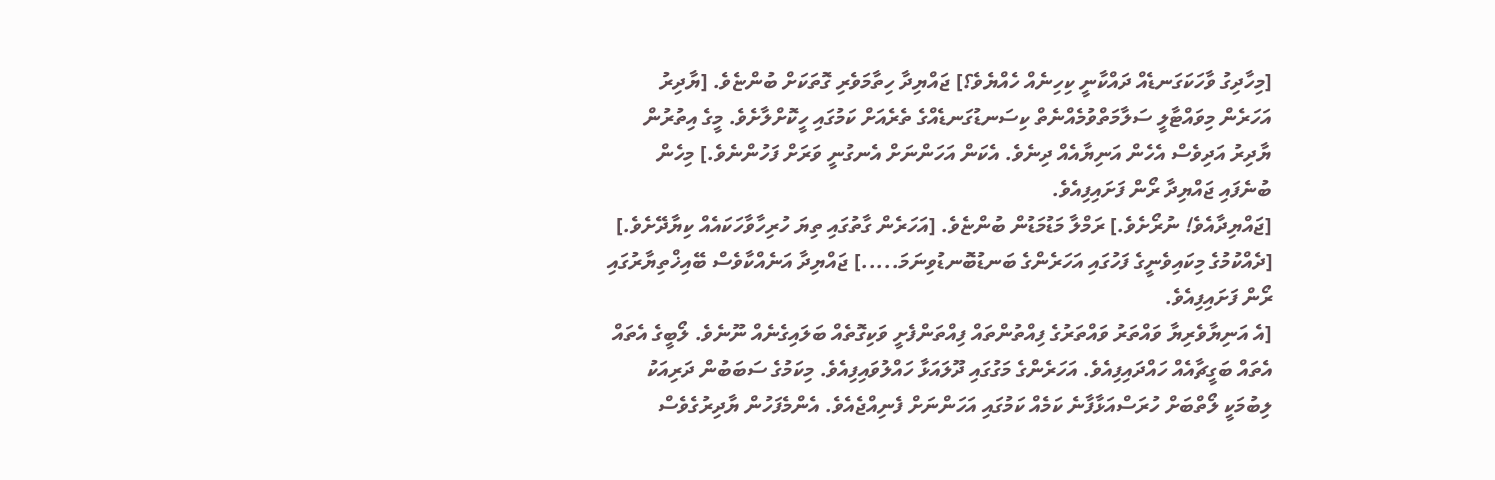[މިހާދިގު ވާހަކަގަނޑެއް ދައްކާނީ ކިހިނެއް ހެއްޔެވެ؟] ޖައްޔިދާ ހިތާމަވެރި ގޮތަކަށް ބުންޏެވެ. [ޔާދިރު އަހަރެން މިވައްޓާލީ ސަލާމަތްވުމެއްނެތް ކިސަނޑުގަނޑެއްގެ ތެރެއަށް ކަމުގައި ހީކޮށްލާށެވެ. މީގެ އިތުރުން ޔާދިރު އަދިވެސް އެހެން އަނިޔާއެއް ދިނެވެ. އެކަން އަހަންނަށް އެނގުނީ ވަރަށް ފަހުންނެވެ.] މިހެން ބުނެފައި ޖައްޔިދާ ރޯން ފަށައިފިއެވެ.
[ޖައްޔިދާއެވެ! ނުރޯށެވެ.] ރަމްލާ މަޑުމަޑުން ބުންޏެވެ. [އަހަރެން ގާތުގައި ތިޔަ ހުރިހާވާހަކައެއް ކިޔާދޭށެވެ.]
[ދެއްކުމުގެ މިކައިވެނީގެ ފަހުގައި އަހަރެންގެ ބަނޑުބޮނޑުވިނަމަ.....] ޖައްޔިދާ އަނެއްކާވެސް ބޭއިޚްތިޔާރުގައި ރޯން ފަށައިފިއެވެ.
[އެ އަނިޔާވެރިޔާ ވައްތަރު ވައްތަރުގެ ފިއްތުންތައް ފިއްތަންފެށީ ވަކިގޮތެއް ބަލައިގެނެއް ނޫނެވެ. ލޯބީގެ އެތައް އެތައް ބަގީޗާއެއް ހައްދައިފިއެވެ. އަހަރެންގެ މަގުގައި ދޫލައަޅާ ހައްލުވައިފިއެވެ. މިކަމުގެ ސަބަބުން ދަރިއަކު ލިބުމަކީ ލޯތްބަށް ހުރަސްއަޅާފާނެ ކަމެއް ކަމުގައި އަހަންނަށް ފެނިއްޖެއެވެ. އެންމެފަހުން ޔާދިރުގެވެސް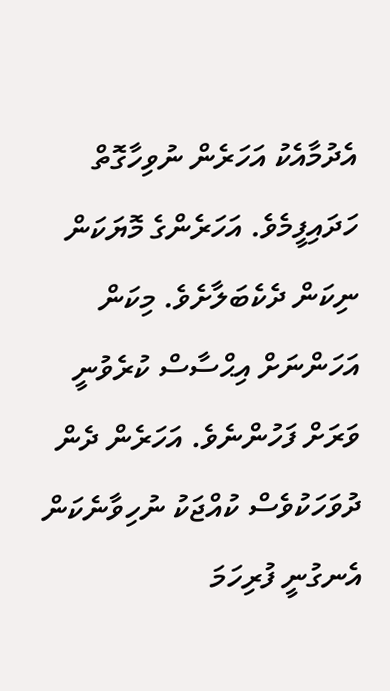އެދުމާއެކު އަހަރެން ނުވިހާގޮތް ހަދައިފީމެވެ. އަހަރެންގެ މޮޔަކަން ނިކަން ދެކެބަލާށެވެ. މިކަން އަހަންނަށް އިޙްސާސް ކުރެވުނީ ވަރަށް ފަހުންނެވެ. އަހަރެން ދެން ދުވަހަކުވެސް ކުއްޖަކު ނުހިވާނެކަން އެނގުނީ ފުރިހަމަ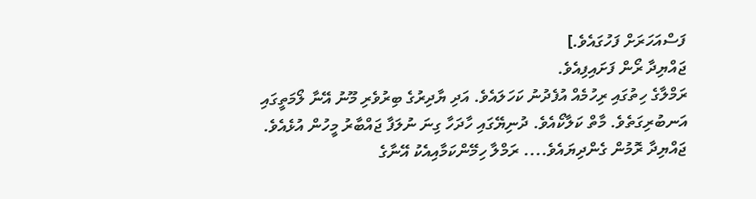ފަސްއަހަރަށް ފަހުގައެވެ.]
ޖައްޔިދާ ރޯން ފަށައިފިއެވެ.
ރަމްލާގެ ހިތުގައި ރިހުމެއް އުފެދުނު ކަހަލައެވެ. އަދި ޔާދިރުގެ ބިރުވެރި މޫނު އޭނާ ލޯމަތީގައި އަނބުރިގަތެވެ. މާތް ކަލާކޯއެވެ. ދުނިޔޭގައި ހާދަހާ ގިނަ ނުލަފާ ޖައްބާރު މީހުން އުޅެއެވެ.
ޖައްޔިދާ ރޮމުން ގެންދިޔައެވެ.... ރަމްލާ ހިމޭންކަމާއިއެކު އޭނާގެ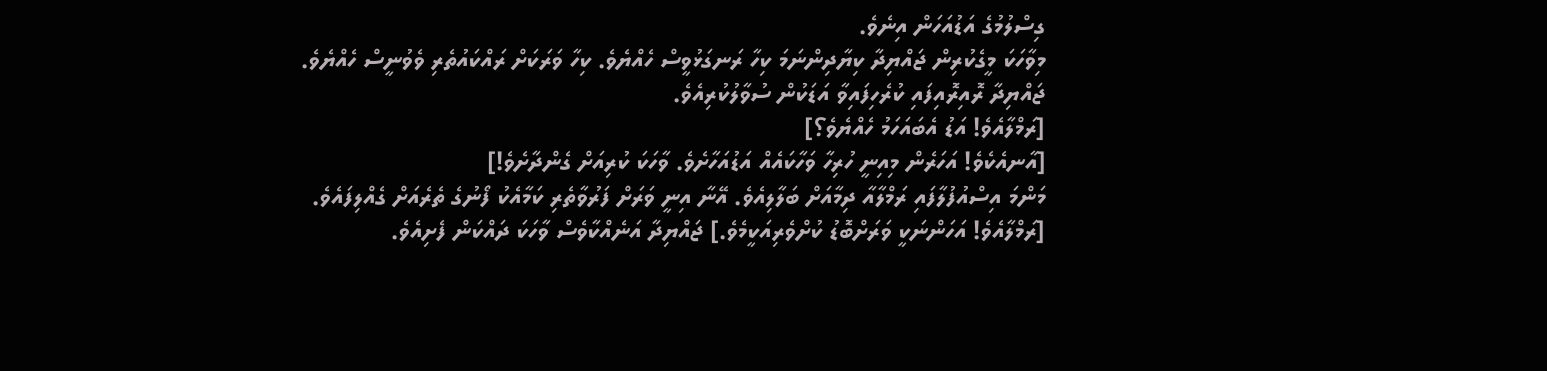ގިސްލުމުގެ އަޑުއަހަން އިނެވެ.
މިވާހަކަ މީގެކުރިން ޖައްޔިދާ ކިޔާދިންނަމަ ކިހާ ރަނގަޅުވީސް ހެއްޔެވެ. ކިހާ ވަރަކަށް ރައްކައުތެރި ވެވުނީސް ހެއްޔެވެ.
ޖައްޔިދާ ރޮއިރޮއިފައި ކުރެހިފައިވާ އަޑަކުން ސުވާލުކުރިއެވެ.
[ރަމްލާއެވެ! އަޑު އެބައަހަމު ހެއްޔެވެ؟]
[އާނއެކެވެ! އަހަރެން މިއިނީ ހުރިހާ ވަހާކައެއް އަޑުއަހާށެވެ. ވާހަކަ ކުރިއަށް ގެންދާށެވެ!]
މަންމަ އިސްއުފުލާފައި ރަމްލާއާ ދިމާއަށް ބަލާލިއެވެ. އޭނާ އިނީ ވަރަށް ފަރުވާތެރި ކަމާއެކު ފޯނުގެ ތެރެއަށް ގެއްލިފައެވެ.
[ރަމްލާއެވެ! އަހަންނަކީ ވަރަށްބޮޑު ކުށްވެރިއަކީމެވެ.] ޖައްޔިދާ އަނެއްކާވެސް ވާހަކަ ދައްކަން ފެށިއެވެ.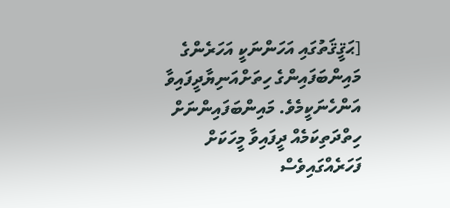[ޙަޤީޤަތުގައި އަހަންނަކީ އަހަރެންގެ މައިންބަފައިންގެ ހިތަށްއަނިޔާދީފައިވާ އަންހެނަކީމެވެ. މައިންބަފައިންނަށް ހިތްދަތިކަމެއް ދީފައިވާ މީހަކަށް ފަހަރެއްގައިވެސް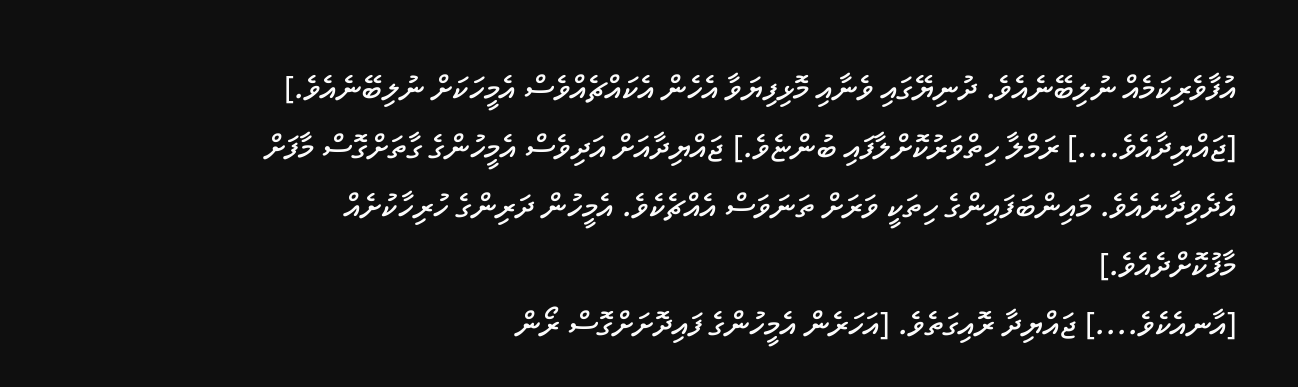އުފާވެރިކަމެއް ނުލިބޭނެއެވެ. ދުނިޔޭގައި ވެނާއި މޮޅިފިޔަވާ އެހެން އެކައްޗެއްވެސް އެމީހަކަށް ނުލިބޭނެއެވެ.]
[ޖައްޔިދާއެވެ....] ރަމްލާ ހިތްވަރުކޮށްލާފައި ބުންޏެވެ.] ޖައްޔިދާއަށް އަދިވެސް އެމީހުންގެ ގާތަށްގޮސް މާފަށް އެދެވިދާނެއެވެ. މައިންބަފައިންގެ ހިތަކީ ވަރަށް ތަނަވަސް އެއްޗެކެވެ. އެމީހުން ދަރިންގެ ހުރިހާކުށެއް މާފުކޮށްދެއެވެ.]
[އާނއެކެވެ....] ޖައްޔިދާ ރޮއިގަތެވެ. [އަހަރެން އެމީހުންގެ ފައިދޮށަށްގޮސް ރޯން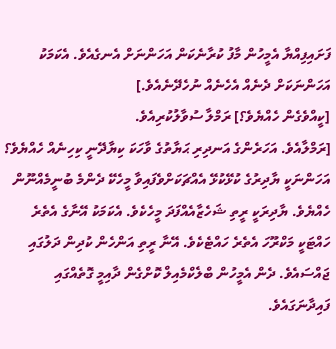ފަށައިފިއްޔާ އެމީހުން މާފު ކުރާނެކަން އަހަންނަށް އެނގެއެވެ. އެކަމަކު އަހަންނަކަށް ދެނެއް އެހެނެއް ނުހެދޭނެއެވެ.]
[ކީއްވެގެން ހެއްޔެވެ؟] ރަމްލާ ސުވާލުކުރިއެވެ.
[ރަމްލާއެވެ. އަހަރެންގެ އަނދިރި ޙަޔާތުގެ ވާހަކަ ކިޔާދޭނީ ކިހިނެއް ހެއްޔެވެ؟ އަހަންނަކީ ޔާދިރުގެ ކުޅޭކުޅޭ އެއްޗަކަށްވެފައިވާ މީހެކޭ ދެންމެ ބުނީމެއްނޫން ހެއްޔެވެ. ޔާދިރަކީ ރީތި ޝަހެޒާއެއްފަދަ މީހެކެވެ. އެކަމަކު އޭނާގެ އެތެރެ ހައްޓަކީ މަކްރޫހަ އެތެރެ ހައްޓެކެވެ. އޭނާ ރީތި އަންހެން ކުދިން ދަލުގައި ޖައްސައެވެ. ދެން އެމީހުން ބްލެކްމެއިލް ކޮށްގެން ދާއިމީ ގޮތެއްގައި ފައިދާނަގައެވެ.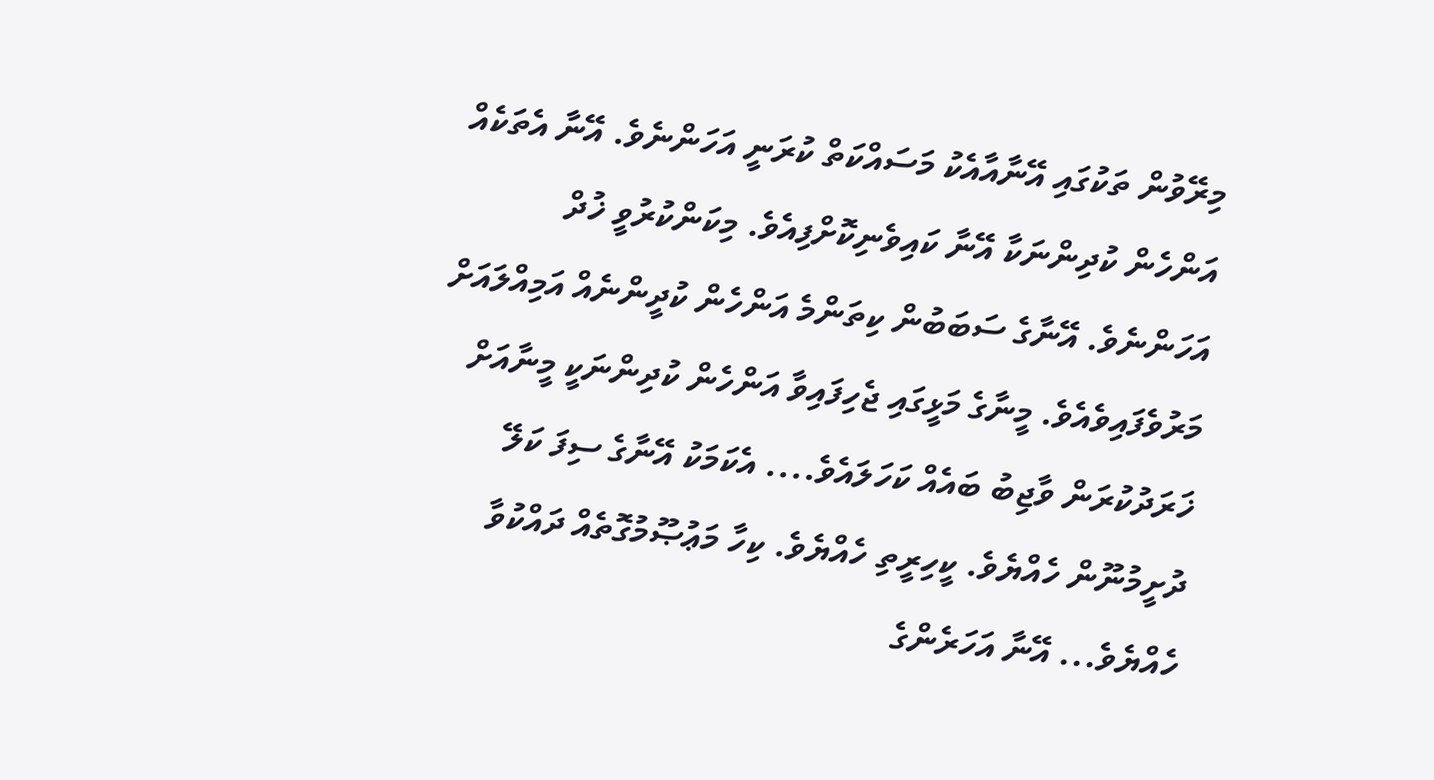މިރޭވުން ތަކުގައި އޭނާއާއެކު މަސައްކަތް ކުރަނީ އަހަންނެވެ. އޭނާ އެތަކެއް އަންހެން ކުދިންނަކާ އޭނާ ކައިވެނިކޮށްފިއެވެ. މިކަންކުރުވީ ޚުދް އަހަންނެވެ. އޭނާގެ ސަބަބުން ކިތަންމެ އަންހެން ކުދީންނެއް އަމިއްލައަށް މަރުވެފައިވެއެވެ. މީނާގެ މަޅީގައި ޖެހިފައިވާ އަންހެން ކުދިންނަކީ މީނާއަށް ޚަރަދުކުރަން ވާޖިބު ބައެއް ކަހަލައެވެ.... އެކަމަކު އޭނާގެ ސިފަ ކަލޭ ދުށީމުނޫން ހެއްޔެވެ. ކީހިރީތި ހެއްޔެވެ. ކިހާ މަޢުޞޫމުގޮތެއް ދައްކުވާ ހެއްޔެވެ... އޭނާ އަހަރެންގެ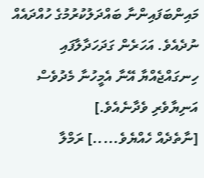މައިންބަފައިންނާ ބައްދަލުކުރުމުގެ ހުއްދައެއް ނުދެއެވެ. އަހަރެން ގަދަހަދާލާފައި ހިނގައްޖެއްޔާ އޭނާ އެމީހުނާ މެދުވެސް އަނިޔާވެރި ވެދާނެއެވެ.]
[ނާތެދެއް ހެއްޔެވެ.....] ރަމްލާ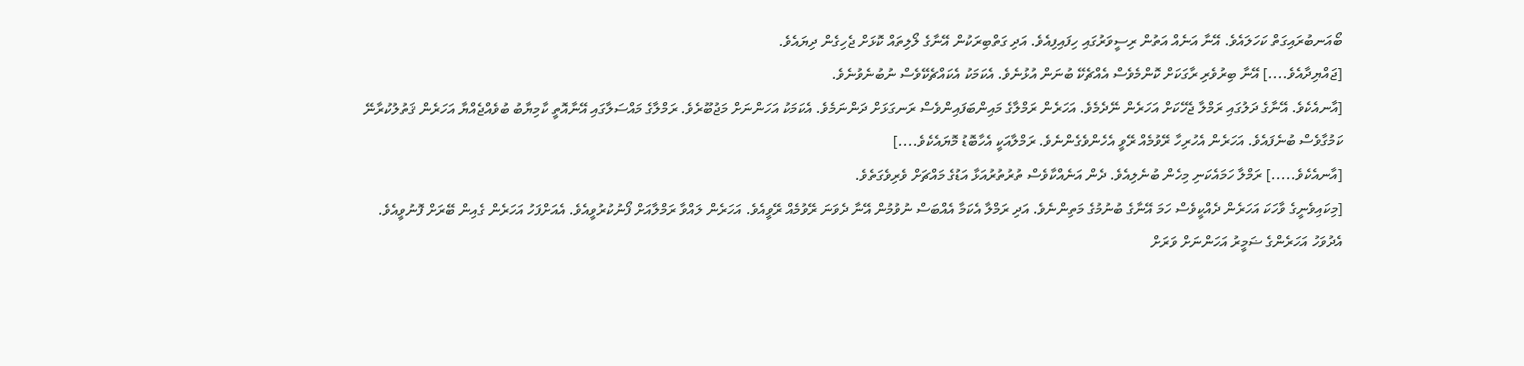ބޯއަނބުރައިގަތް ކަހަލައެވެ. އޭނާ އަނެއް އަތުން ރިސީވަރުގައި ހިފައިފިއެވެ. އަދި ގަތްބިރަކުން އޭނާގެ ލޯލިތައް ކޮޅަށް ޖެހިގެން ދިޔައެވެ.
[ޖައްޔިދާއެވެ....] އޭނާ ބިރުވެރި ރާގަކަށް ކޮންމެވެސް އެއްޗެކޭ ބުނަން އުޅުނެވެ. އެކަމަކު އެކައްޗެކޭވެސް ނުބުނެވުނެވެ.
[އާނއެކެވެ. އޭނާގެ ދަލުގައި ރަމްލާ ޖެހޭކަށް އަހަރެން ނޭދެމެވެ. އަހަރެން ރަމްލާގެ މައިންބަފައިންވެސް ރަނގަޅަށް ދަންނަމެވެ. އެކަމަކު އަހަންނަށް މަޖުބޫރެވެ. ރަމްލާގެ މައްސަލާގައި އޭނާއޮތީ ކާމިޔާބު ބުވެއްޖެއްޔާ އަހަރެން ޤަތުލުކުރާނޭ ކަމުގާވެސް ބުނެފައެވެ. އަހަރެން އެހުރިހާ ރޭވުމެއް ރޭވީ އެހެންވެގެންނެވެ. ރަމްލާއަކީ އެހާބޮޑު މޮޔައެކެވެ....]
[އާނއެކެވެ.....] ރަމްލާ ހަމައެކަނި މިހެން ބުނެލިއެވެ. ދެން އަނެއްކާވެސް ތުރުތުރުއަޅާ އަޑުގެ މައްޗަށް ވެރިވެގަތެވެ.
[މިކައިވެނީގެ ވާހަކަ އަހަރެން ދެއްކީވެސް ހަމަ އޭނާގެ ބުނުމުގެ މަތިންނެވެ. އަދި ރަމްލާ އެކަމާ އެއްބަސް ނުވުމުން އޭނާ ދެވަނަ ރޭވުމެއް ރޭވީއެވެ. އަހަރެން ލައްވާ ރަމްލާއަށް ފޯނުކުރުވީއެވެ. އެއަށްފަހު އަހަރެން ގެއިން ބޭރަށް ފޮނުވީއެވެ.
އެދުވަހު އަހަރެންގެ ޟަމީރު އަހަންނަށް ވަރަށް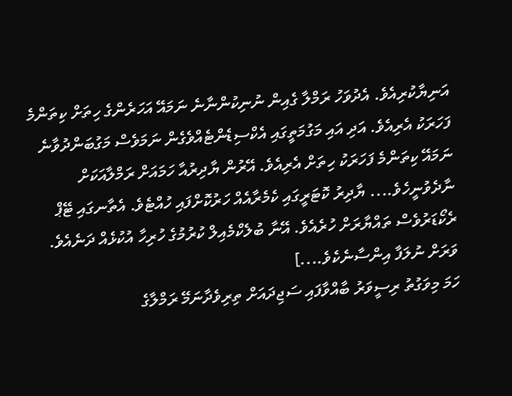އަނިޔާކުރިއެވެ. އެދުވަހު ރަމްލާ ގެއިން ނުނިކުންނާނެ ނަމައޭ އަހަރެންގެ ހިތަށް ކިތަންމެ ފަހަރަކު އެރިއެވެ. އަދި އައި މަގުމަތީގައި އެކްސިޑެންޓެއްވެގެން ނަމަވެސް މަގުބަންދުވާނެ ނަމައޭ ކިތަންމެ ފަހަރަކު ހިތަށް އެރިއެވެ. އޭރުން ޔާދިރުއާ ހަމައަށް ރަމްލާއަކަށް ނާދެވުނީހެވެ.... ޔާދިރު ކޮޓަރީގައި ކެމެރާއެއް ހަރުކޮށްފައި ހުއްޓެވެ. އެތާނގައި ޓޭޕް ރެކޯޑަރުވެސް ތައްޔާރަށް ހުރެއެވެ. އޭނާ ބުލެކްމެއިލް ކުރުމުގެ ހުރިހާ އުކުޅެއް ދަނެއެވެ. ވަރަށް ނުލަފާ އިންސާނެކެވެ....]
ހަމަ މިވަގުތު ރިސީވަރު ބާއްވާފައި ސަޖިދައަށް ތިރިވެދާނަމޭ ރަމްލާގެ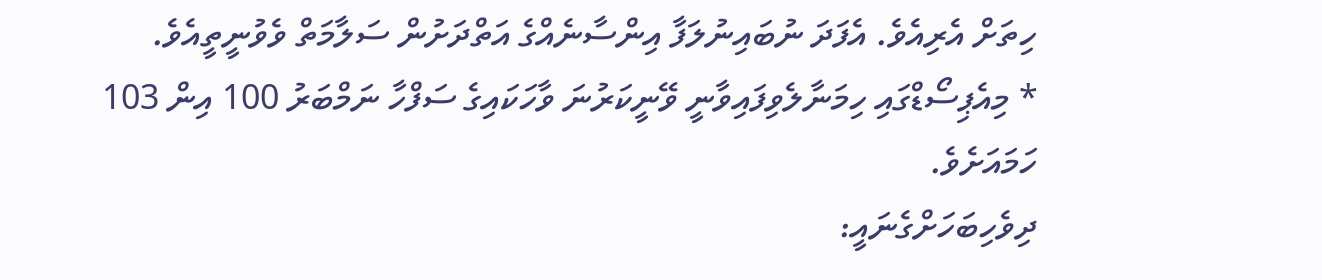ހިތަށް އެރިއެވެ. އެފަދަ ނުބައިނުލަފާ އިންސާނެއްގެ އަތްދަށުން ސަލާމަތް ވެވުނީތީއެވެ.
* މިއެޕިސޯޑްގައި ހިމަނާލެވިފައިވާނީ ވޭނީކަރުނަ ވާހަކައިގެ ސަފްހާ ނަމްބަރު 100 އިން 103 ހަމައަށެވެ.
ދިވެހިބަހަށްގެނައީ: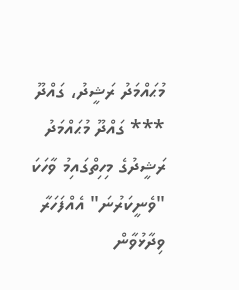މުޙައްމަދު ރަޝީދު، ގައްދޫ *** ގައްދޫ މުޙައްމަދު ރަޝީދުގެ މިހިތްގައިމު ވާހަކަ "ވެނީކަރުނަ" އެއްފަހަރާ ވިދާޅުވާން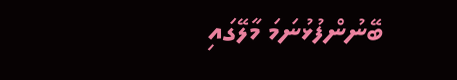ބޭނުންފުޅުނަމަ މާލޭގައި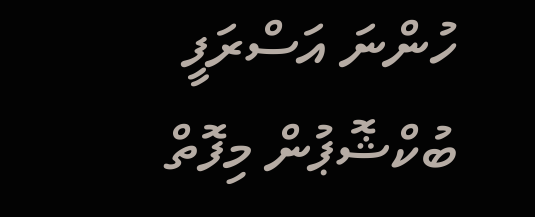ހުންނަ އަސްރަފީ ބުކްޝޮޕުން މިފޮތް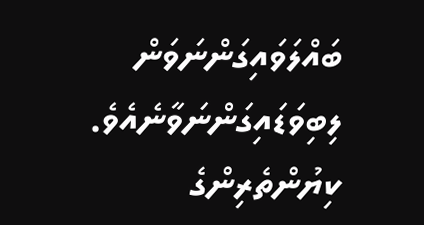ބައްލަވައިގަންނަވަން ލިބިވަޑައިގަންނަވާނެއެވެ.
ކިޔުންތެރިންގެ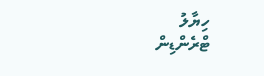ހިޔާލު
ޓްރެންޑިން